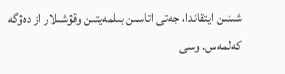شىنىن ايتقاندا، جەتى اتاسىن بىلمەيتىن وقۋشىلار از دەۋگە كەلمەس. وسى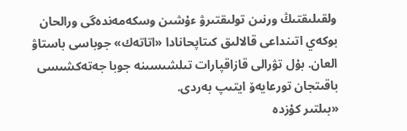ولقىلىقتىڭ ورنىن تولىقتىرۋ ءۇشىن وسكەمەندەگى ورالحان بوكەي اتىنداعى قالالىق كىتاپحانادا «اتاتەك» جوباسى باستاۋ العان. بۇل تۋرالى قازاقپارات تىلشىسىنە جوبا جەتەكشىسى باقىتجان تورعايەۆ ايتىپ بەردى.
«بىلتىر كۇزدە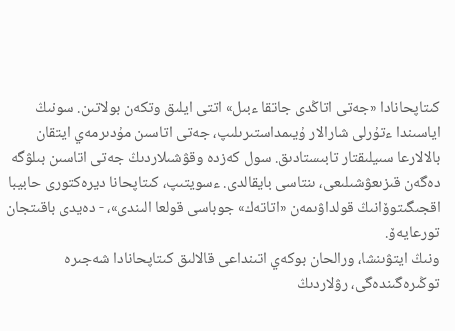كىتاپحانادا «جەتى اتاڭدى جاتقا ءبىل» اتتى ايلىق وتكەن بولاتىن. سونىڭ اياسىندا ءتۇرلى شارالار ۇيىمداستىرىلىپ، جەتى اتاسىن مۇدىرمەي ايتقان بالالارعا سىيلىقتار تابىستادىق. سول كەزدە وقۋشىلاردىڭ جەتى اتاسىن بىلۋگە دەگەن قىزىعۋشىلىعى، ىنتاسى بايقالدى. ءسويتىپ، كىتاپحانا ديرەكتورى حابيبا اقجىگىتوۆانىڭ قولداۋىمەن «اتاتەك» جوباسى قولعا الىندى»، - دەيدى باقىتجان تورعايەۆ.
ونىڭ ايتۋىنشا، ورالحان بوكەي اتىنداعى قالالىق كىتاپحانادا شەجىرە توڭىرەگىندەگى، رۋلاردىڭ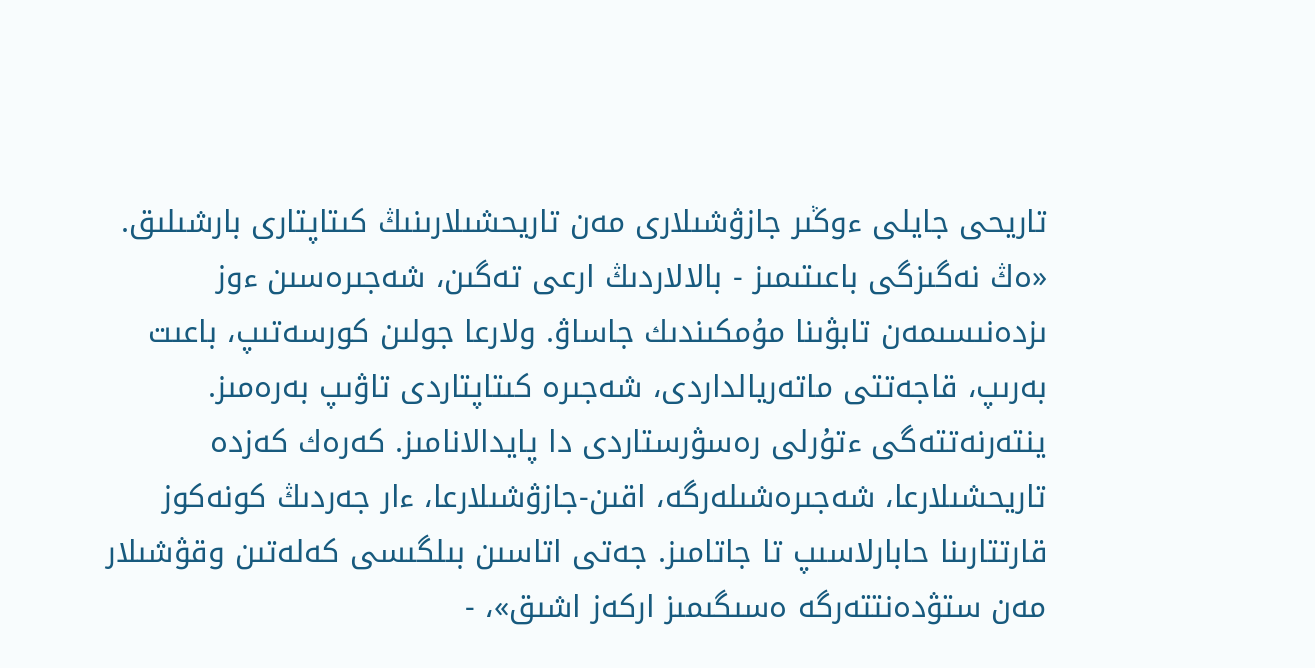تاريحى جايلى ءوڭىر جازۋشىلارى مەن تاريحشىلارىنىڭ كىتاپتارى بارشىلىق.
«ەڭ نەگىزگى باعىتىمىز - بالالاردىڭ ارعى تەگىن، شەجىرەسىن ءوز ىزدەنىسىمەن تابۋىنا مۇمكىندىك جاساۋ. ولارعا جولىن كورسەتىپ، باعىت بەرىپ، قاجەتتى ماتەريالداردى، شەجىرە كىتاپتاردى تاۋىپ بەرەمىز. ينتەرنەتتەگى ءتۇرلى رەسۋرستاردى دا پايدالانامىز. كەرەك كەزدە تاريحشىلارعا، شەجىرەشىلەرگە، اقىن-جازۋشىلارعا، ءار جەردىڭ كونەكوز قارتتارىنا حابارلاسىپ تا جاتامىز. جەتى اتاسىن بىلگىسى كەلەتىن وقۋشىلار مەن ستۋدەنتتەرگە ەسىگىمىز اركەز اشىق»، -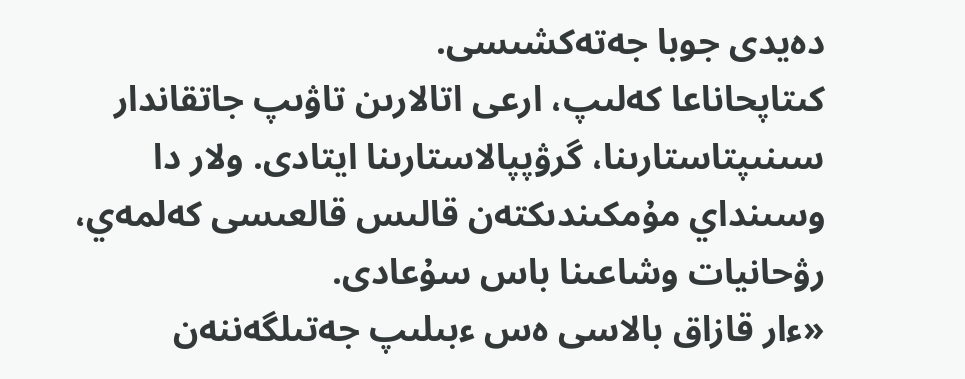دەيدى جوبا جەتەكشىسى.
كىتاپحاناعا كەلىپ، ارعى اتالارىن تاۋىپ جاتقاندار سىنىپتاستارىنا، گرۋپپالاستارىنا ايتادى. ولار دا وسىنداي مۇمكىندىكتەن قالىس قالعىسى كەلمەي، رۋحانيات وشاعىنا باس سۇعادى.
«ءار قازاق بالاسى ەس ءبىلىپ جەتىلگەننەن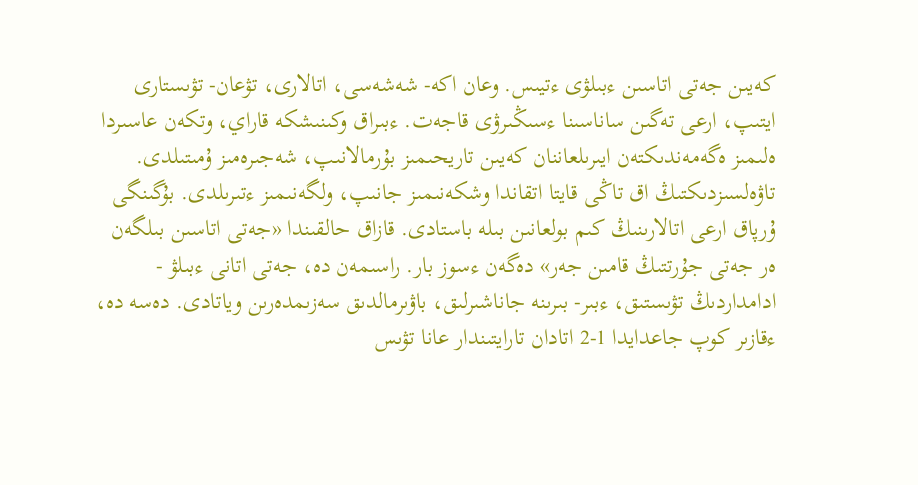كەيىن جەتى اتاسىن ءبىلۋى ءتيىس. وعان اكە- شەشەسى، اتالارى، تۋعان- تۋىستارى ايتىپ، ارعى تەگىن ساناسىنا ءسىڭىرۋى قاجەت. ءبىراق وكىنىشكە قاراي، وتكەن عاسىردا ەلىمىز ەگەمەندىكتەن ايىرىلعاننان كەيىن تاريحىمىز بۇرمالانىپ، شەجىرەمىز ۇمىتىلدى. تاۋەلسىزدىكتىڭ اق تاڭى قايتا اتقاندا وشكەنىمىز جانىپ، ولگەنىمىز ءتىرىلدى. بۇگىنگى ۇرپاق ارعى اتالارىنىڭ كىم بولعانىن بىلە باستادى. قازاق حالقىندا «جەتى اتاسىن بىلگەن ەر جەتى جۇرتتىڭ قامىن جەر» دەگەن ءسوز بار. راسىمەن دە، جەتى اتانى ءبىلۋ - ادامداردىڭ تۋىستىق، ءبىر- بىرىنە جاناشىرلىق، باۋىرمالدىق سەزىمدەرىن وياتادى. دەسە دە، ءقازىر كوپ جاعدايدا 1-2 اتادان تارايتىندار عانا تۋىس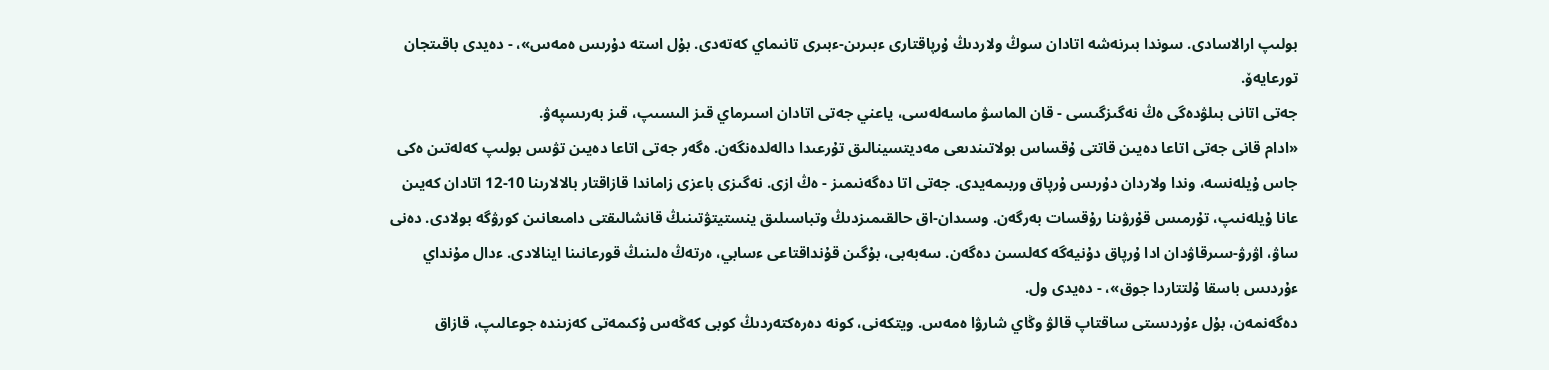بولىپ ارالاسادى. سوندا بىرنەشە اتادان سوڭ ولاردىڭ ۇرپاقتارى ءبىرىن-ءبىرى تانىماي كەتەدى. بۇل استە دۇرىس ەمەس»، - دەيدى باقىتجان تورعايەۆ.
جەتى اتانى بىلۋدەگى ەڭ نەگىزگىسى - قان الماسۋ ماسەلەسى، ياعني جەتى اتادان اسىرماي قىز الىسىپ، قىز بەرىسپەۋ.
«ادام قانى جەتى اتاعا دەيىن قاتتى ۇقساس بولاتىندىعى مەديتسينالىق تۇرعىدا دالەلدەنگەن. ەگەر جەتى اتاعا دەيىن تۋىس بولىپ كەلەتىن ەكى جاس ۇيلەنسە، وندا ولاردان دۇرىس ۇرپاق وربىمەيدى. جەتى اتا دەگەنىمىز - ەڭ ازى. نەگىزى باعزى زاماندا قازاقتار بالالارىنا 10-12 اتادان كەيىن عانا ۇيلەنىپ، تۇرمىس قۇرۋىنا رۇقسات بەرگەن. وسىدان-اق حالقىمىزدىڭ وتباسىلىق ينستيتۋتىنىڭ قانشالىقتى دامىعانىن كورۋگە بولادى. دەنى ساۋ، اۋرۋ-سىرقاۋدان ادا ۇرپاق دۇنيەگە كەلسىن دەگەن. سەبەبى، بۇگىن قۇنداقتاعى ءسابي، ەرتەڭ ەلىنىڭ قورعانىنا اينالادى. ءدال مۇنداي ءۇردىس باسقا ۇلتتاردا جوق»، - دەيدى ول.
دەگەنمەن، بۇل ءۇردىستى ساقتاپ قالۋ وڭاي شارۋا ەمەس. ويتكەنى، كونە دەرەكتەردىڭ كوبى كەڭەس ۇكىمەتى كەزىندە جوعالىپ، قازاق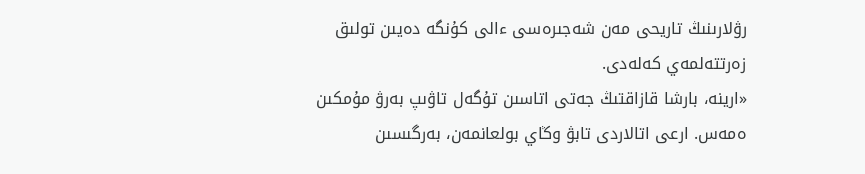رۋلارىنىڭ تاريحى مەن شەجىرەسى ءالى كۇنگە دەيىن تولىق زەرتتەلمەي كەلەدى.
«ارينە، بارشا قازاقتىڭ جەتى اتاسىن تۇگەل تاۋىپ بەرۋ مۇمكىن ەمەس. ارعى اتالاردى تابۋ وڭاي بولعانمەن، بەرگىسىن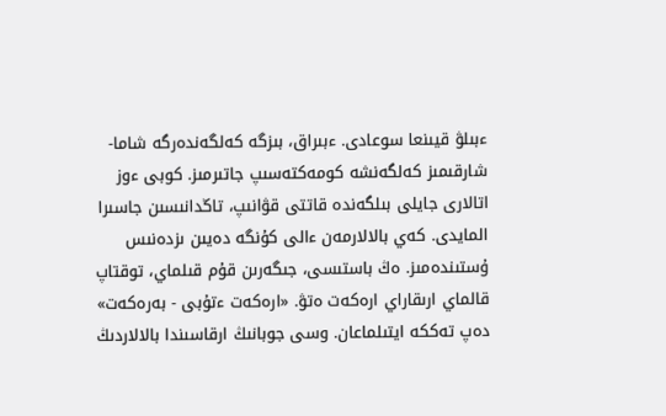ءبىلۋ قيىنعا سوعادى. ءبىراق، بىزگە كەلگەندەرگە شاما- شارقىمىز كەلگەنشە كومەكتەسىپ جاتىرمىز. كوبى ءوز اتالارى جايلى بىلگەندە قاتتى قۋانىپ، تاڭدانىسىن جاسىرا المايدى. كەي بالالارمەن ءالى كۇنگە دەيىن ىزدەنىس ۇستىندەمىز. ەڭ باستىسى، جىگەرىن قۇم قىلماي، توقتاپ قالماي ارىقاراي ارەكەت ەتۋ. «ارەكەت ءتۇبى - بەرەكەت» دەپ تەككە ايتىلماعان. وسى جوبانىڭ ارقاسىندا بالالاردىڭ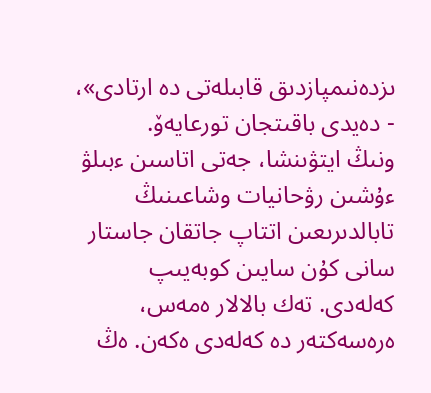ىزدەنىمپازدىق قابىلەتى دە ارتادى»، - دەيدى باقىتجان تورعايەۆ.
ونىڭ ايتۋىنشا، جەتى اتاسىن ءبىلۋ ءۇشىن رۋحانيات وشاعىنىڭ تابالدىرىعىن اتتاپ جاتقان جاستار سانى كۇن سايىن كوبەيىپ كەلەدى. تەك بالالار ەمەس، ەرەسەكتەر دە كەلەدى ەكەن. ەڭ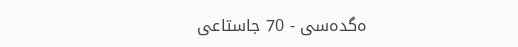ەگدەسى - 70 جاستاعى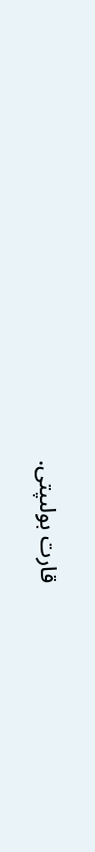قارت بولىپتى.